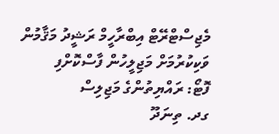މެޖިސްޓްރޭޓް އިބްރާހީމް ރަޝީދު މަޤާމުން ވަކިކުރުމަށް މަޖިލީހުން ފާސްކޮށްފި
ފޮޓޯ: ރައްޔިތުންގެ މަޖިލިސް
ގދ. ތިނަދޫ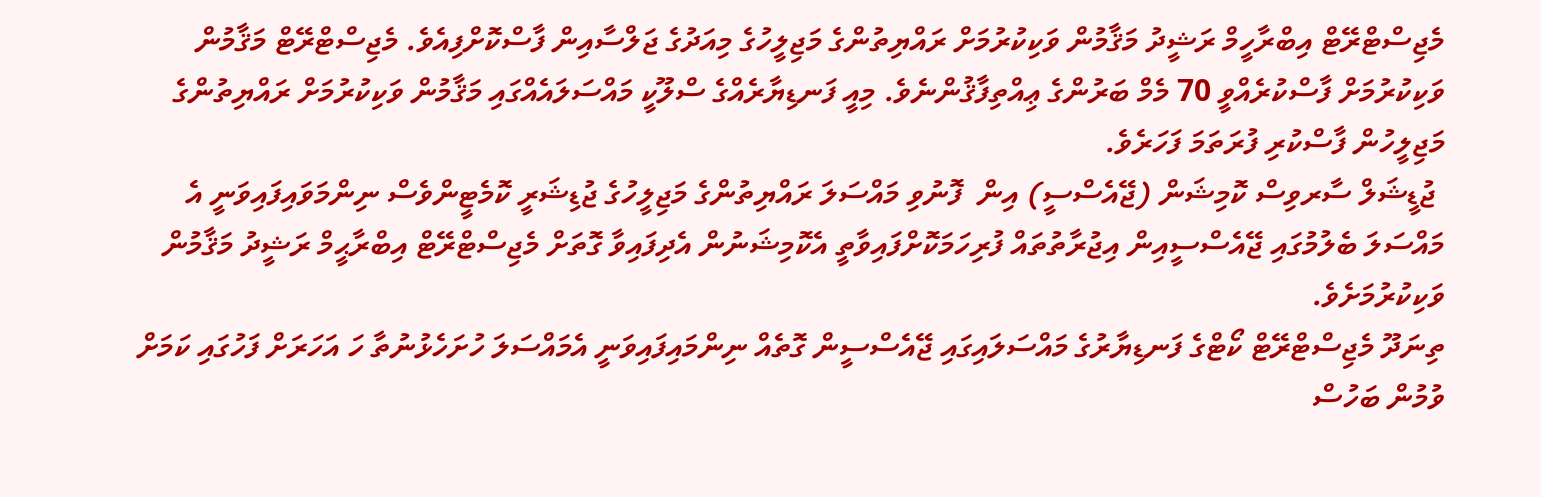މެޖިސްޓްރޭޓް އިބްރާހީމް ރަޝީދު މަޤާމުން ވަކިކުރުމަށް ރައްޔިތުންގެ މަޖިލީހުގެ މިއަދުގެ ޖަލްސާއިން ފާސްކޮށްފިއެވެ. މެޖިސްޓްރޭޓް މަޤާމުން ވަކިކުރުމަށް ފާސްކުރެއްވީ 70 މެމް ބަރުންގެ ޢިއްތިފާޤުންނެވެ. މިއީ ފަނޑިޔާރެއްގެ ސްލޫކީ މައްސަލައެއްގައި މަޤާމުން ވަކިކުރުމަށް ރައްޔިތުންގެ މަޖިލީހުން ފާސްކުރި ފުރަތަމަ ފަހަރެވެ.
 ޖުޑީޝަލް ސާރވިސް ކޮމިޝަން (ޖޭއެސްސީ) އިން  ފޮނުވި މައްސަލަ ރައްޔިތުންގެ މަޖިލީހުގެ ޖުޑިޝަރީ ކޮމެޓީންވެސް ނިންމަވައިފައިވަނީ އެ މައްސަލަ ބެލުމުގައި ޖޭއެސްސީއިން އިޖުރާތުތައް ފުރިހަމަކޮށްފައިވާތީ އެކޮމިޝަނުން އެދިފައިވާ ގޮތަށް މެޖިސްޓްރޭޓް އިބްރާޙީމް ރަޝީދު މަޤާމުން ވަކިކުރުމަށެވެ.
ތިނަދޫ މެޖިސްޓްރޭޓް ކޯޓްގެ ފަނޑިޔާރުގެ މައްސަލައިގައި ޖޭއެސްސީން ގޮތެއް ނިންމައިފައިވަނީ އެމައްސަލަ ހުށަހެޅުނުތާ ހަ އަހަރަށް ފަހުގައި ކަމަށް ވުމުން ބަހުސް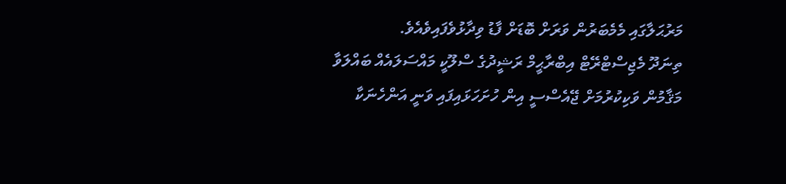މަރުޙަލާގައި މެމެބަރުން ވަރަށް ބޮޑަށް ފާޑު ވިދާޅުވެފައިވެއެވެ.
ތިނަދޫ މެޖިސްޓްރޭޓް އިބްރާޙީމް ރަޝީދުގެ ސްލޫކީ މައްސަލައެއް ބައްލަވާ މަޤާމުން ވަކިކުރުމަށް ޖޭއެސްސީ އިން ހުށަހަޅައިފައި ވަނީ އަންހެނަކާ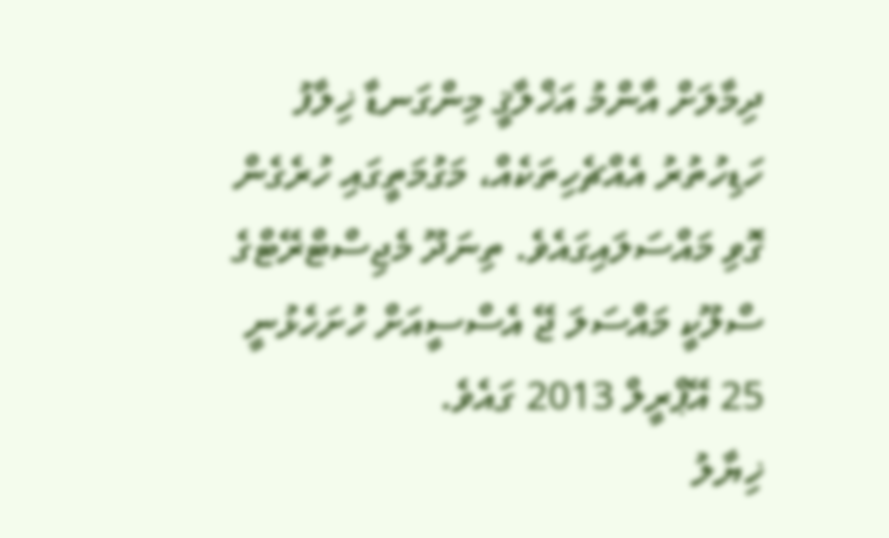ދިމާލަށް އާންމު އަޚްލާޤީ މިންގަނޑާ ޚިލާފު ހަޑިހުތުރު އެއްޗެހިތަކެއް، މަގުމަތީގައި ހުރެގެން ގޮވި މައްސަލައިގައެވެ. ތިނަދޫ މެޖިސްޓްރޭޓްގެ ސްލޫކީ މައްސަލަ ޖޭ އެސްސީއަށް ހުށަހެޅުނީ 25 އޭޕްރީލް 2013 ގައެވެ.
ޚިޔާލު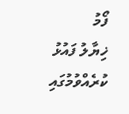ފޯމު
ޚިޔާލު ފައުޅު ކުރެއްވުމުގައި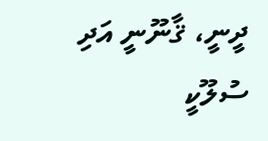ދީނީ، ޤާނޫނީ އަދި ސުލޫކީ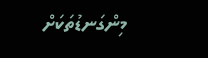މިންގަނޑުތަކަށް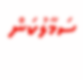ސަމާލުކަން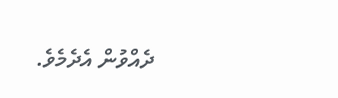ދެއްވުން އެދެމެވެ.